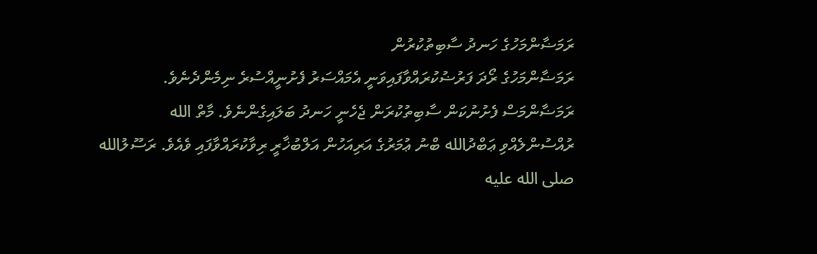ރަމަޟާންމަހުގެ ހަނދު ސާބިތުކުރުން
ރަމަޟާންމަހުގެ ރޯދަ ފަރުޟުކުރައްވާފައިވަނީ އެމައްސަރު ފެށުނީއްސުރެ ނިމެންދެނެވެ. ރަމަޟާންމަސް ފެށުނުކަން ސާބިތުކުރަން ޖެހެނީ ހަނދު ބަލައިގެންނެވެ. މާތް الله ރުއްސުންލެއްވި ޢަބްދުالله ބްނު ޢުމަރުގެ އަރިއަހުން އަލްބުޚާރީ ރިވާކުރައްވާފައި ވެއެވެ. ރަސޫލުالله صلى الله عليه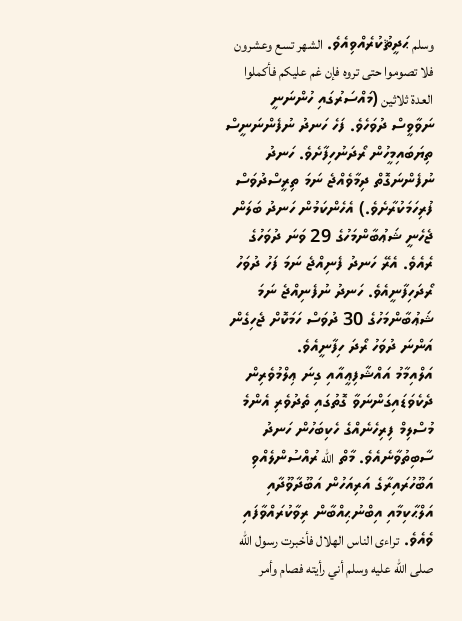وسلم ޙަދީޘުކުރެއްވިއެވެ. الشهر تسع وعشرون فلا تصوموا حتى تروه فإن غم عليكم فأكملوا العدة ثلاثين (މައްސަރުގައި ހުންނަނީ ނަވާވީސް ދުވަހެވެ. ފަހެ ހަނދު ނުފެންނަނީސް ތިޔަބައިމީހުން ރޯދަނުހިފާށެވެ. ހަނދު ނުފެންނަގޮތް ދިމާވެއްޖެ ނަމަ ތިރީސްދުވަސް ފުރިހަމަކުރާށެވެ.) އެހެންކަމުން ހަނދު ބަލަން ޖެހެނީ ޝަޢުބާންމަހުގެ 29 ވަނަ ދުވަހުގެ ރެއެވެ. އެރޭ ހަނދު ފެނިއްޖެ ނަމަ ފަހު ދުވަހު ރޯދަހިފާނީއެވެ. ހަނދު ނުފެނިއްޖެ ނަމަ ޝަޢުބާންމަހުގެ 30 ދުވަސް ހަމަކޮށް ޖެހިގެން އަންނަ ދުވަހު ރޯދަ ހިފާނީއެވެ.
އަލްއިމާމު އައްޝާފިޢީއާއި ގިނަ ޢިލްމުވެރިން ދެކެވަޑައިގަންނަވާ ގޮތުގައި ތެދުވެރި އެންމެ މުސްލިމް ފިރިހެނެއްގެ ހެކިބަހުން ހަނދު ސާބިތުވާނެއެވެ. މާތް الله ރުއްސުންލެއްވި އަބޫހުރައިރާގެ އަރިއަހުން އަބޫދާވޫދާއި އަލްޙާކިމާއި އިބްނުޙިއްބާން ރިވާކުރައްވާފައި ވެއެވެ. تراءى الناس الهلال فأخبرت رسول الله صلى الله عليه وسلم أني رأيته فصام وأمر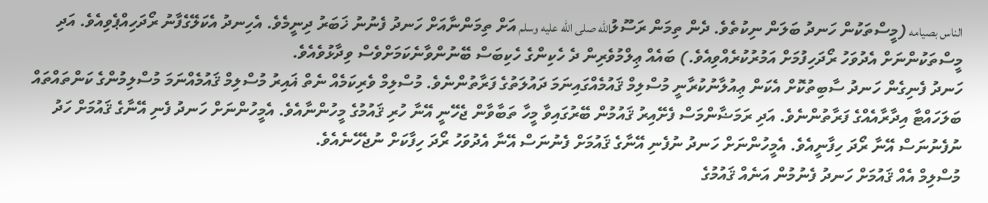الناس بصيامه (މީސްތަކުން ހަނދު ބަލަން ނިކުތެވެ. ދެން ތިމަން ރަސޫލުالله صلى الله عليه وسلم އަށް ތިމަންނާއަށް ހަނދު ފެނުނު ޚަބަރު ދިނީމެވެ. އެހިނދު އެކަލޭގެފާނު ރޯދަހިއްޕެވިއެވެ. އަދި މީސްތަކުންނަށް އެދުވަހު ރޯދަހިފުމަށް އަމުރުކުރެއްވިއެވެ.) ބައެއް ޢިލްމުވެރިން ދެ ހެކިންގެ ހެކިބަސް ބޭނުންވާނެކަމަށްވެސް ވިދާޅުވެއެވެ.
ހަނދު ފެނިގެން ހަނދު ސާބިތުކޮށް އެކަން ޢިއުލާނުކުރާނީ މުސްލިމް ޤައުމެއްގައިނަމަ ދައުލަތުގެ ފަރާތުންނެވެ. މުސްލިމް ވެރިކަމެއް ނެތް ޣައިރު މުސްލިމް ޤައުމެއްނަމަ މުސްލިމުންގެ ކަންތައްތައް ބަލަހައްޓާ އިދާރާއެއްގެ ފަރާތުންނެވެ. އަދި ރަމަޟާންމަސް ފެށޭއިރު ޤައުމުން ބޭރުގައިވާ މީހާ ތަބާވާން ޖެހޭނީ އޭނާ ހުރި ޤައުމުގެ މީހުންނާއެވެ. އެމީހުންނަށް ހަނދު ފެނި އޭނާގެ ޤައުމަށް ހަދު ނުފެނުނަސް އޭނާ ރޯދަ ހިފާނީއެވެ. އެމީހުންނަށް ހަނދު ނުފެނި އޭނާގެ ޤައުމަށް ފެނުނަސް އޭނާ އެދުވަހު ރޯދަ ހިފާކަށް ނުޖެހޭނެއެވެ.
މުސްލިމް އެއް ޤައުމަށް ހަނދު ފެނުމުން އަނެއް ޤައުމުގެ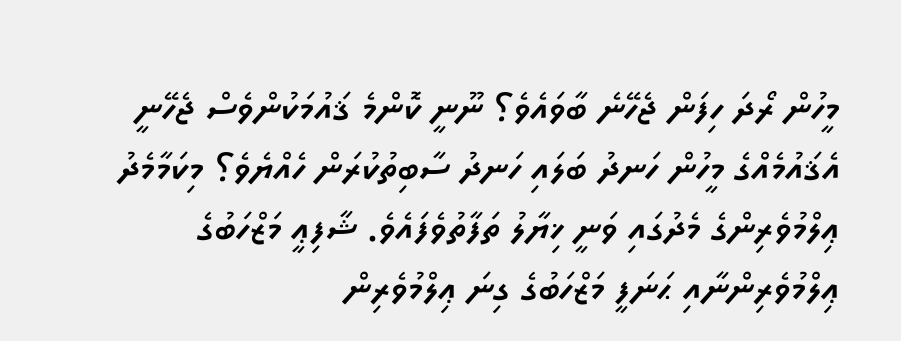މީހުން ރޯދަ ހިފަން ޖެހޭނެ ބާވައެވެ؟ ނޫނީ ކޮންމެ ޤައުމަކުންވެސް ޖެހޭނީ އެޤައުމެއްގެ މީހުން ހަނދު ބަލައި ހަނދު ސާބިތުކުރަން ހެއްޔެވެ؟ މިކަމާމެދު ޢިލްމުވެރިންގެ މެދުގައި ވަނީ ޚިޔާލު ތަފާތުވެފައެވެ. ޝާފިޢީ މަޒްހަބުގެ ޢިލްމުވެރިންނާއި ޙަނަފީ މަޒްހަބުގެ ގިނަ ޢިލްމުވެރިން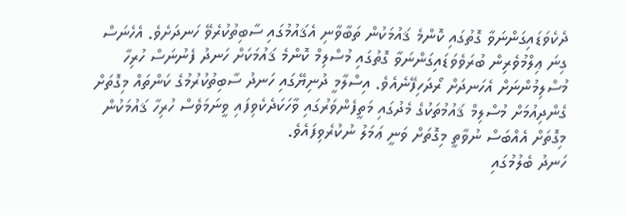ދެކެވަޑައިގަންނަވާ ގޮތުގައި ކޮންމެ ޤައުމަކުން ތަބާވާނި އެޤައުމުގައި ސާބިތުކުރެވޭ ހަނދަށެވެ. އެހެނަސް ގިނަ ޢިލްމުވެރިން ބުރަވެވަޑައިގަންނަވާ ގޮތުގައި މުސްލިމް ކޮންމެ ޤައުމަކަށް ހަނދު ފެނުނަސް ހުރިހާ މުސްލިމުންނަށް އެހަނދަށް ރޯދަހިފޭނެއެވެ. އިސްލާމީ ދުނިޔޭގައި ހަނދު ސާބިތުކުރުމުގެ ކަންތައް މިގޮތަށް ގެންދިއުމަށް މުސްލިމް ޤައުމުތަކުގެ މެދުގައި މަތީފެންވަރުގައި ވާހަކަދެކެވިފައި ވީނަމަވެސް ހުރިހާ ޤައުމަކުން މިގޮތަށް އެއްބަސް ނުވާތީ މިގޮތަށް ވަނީ ޢަމަލު ނުކުރެވިފައެވެ.
ހަނދު ބެލުމުގައި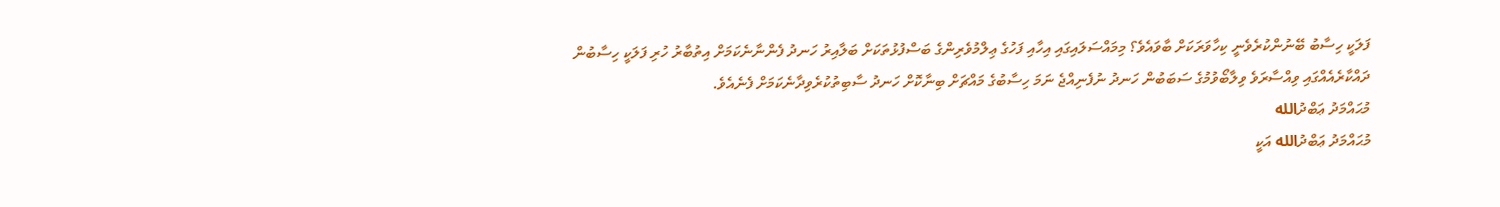ފަލަކީ ހިސާބު ބޭނުންކުރެވެނީ ކިހާވަރަކަށް ބާވައެވެ؟ މިމައްސަލައިގައި އިހާއި ފަހުގެ ޢިލްމުވެރިންގެ ބަސްފުޅުތަކަށް ބަލާއިރު ހަނދު ފެންނާނެކަމަށް އިތުބާރު ހުރި ފަލަކީ ހިސާބުން ދައްކާރެއެއްގައި ވިއްސާރަވެ ވިލާބޯވުމުގެ ސަބަބުން ހަނދު ނުފެނިއްޖެ ނަމަ ހިސާބުގެ މައްޗަށް ބިނާކޮށް ހަނދު ސާބިތުކުރެވިދާނެކަމަށް ފެނެއެވެ.
މުޙައްމަދު ޢަބްދުالله
މުޙައްމަދު ޢަބްދުالله އަކީ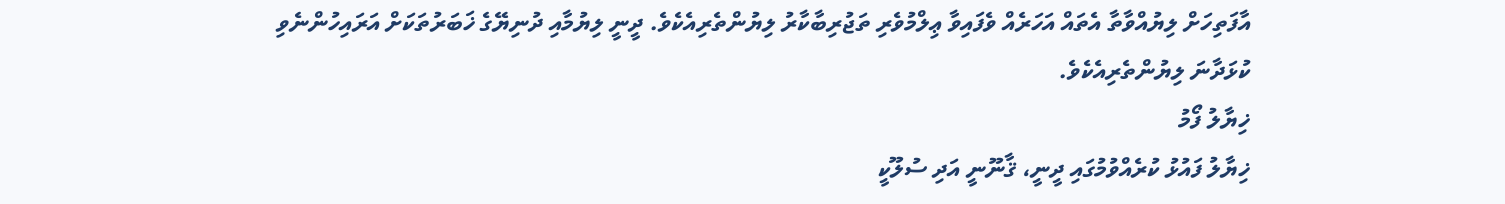އާފަތިހަށް ލިޔުއްވާތާ އެތައް އަހަރެއް ވެފައިވާ ޢިލްމުވެރި ތަޖުރިބާކާރު ލިޔުންތެރިއެކެވެ. ދީނީ ލިޔުމާއި ދުނިޔޭގެ ޚަބަރުތަކަށް އަރައިހުންނެވި ކުޅަދާނަ ލިޔުންތެރިއެކެވެ.
ޚިޔާލު ފޯމު
ޚިޔާލު ފައުޅު ކުރެއްވުމުގައި ދީނީ، ޤާނޫނީ އަދި ސުލޫކީ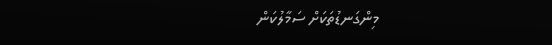މިންގަނޑުތަކަށް ސަމާލުކަން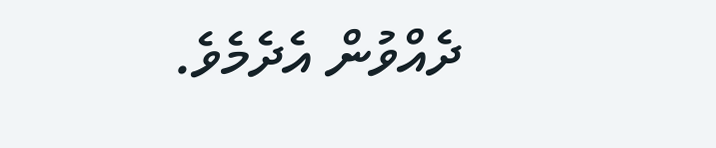ދެއްވުން އެދެމެވެ.